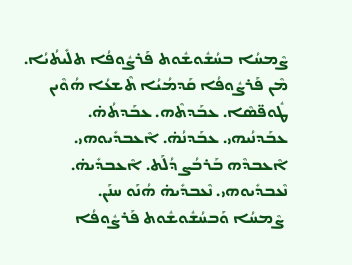ܨܶܡܚܳܐ ܒܚܳܫܽܘܫܽܘܬ ܦܰܪܨܽܘܦܳܐ ܬܠܺܝܬܳܝܳܐ. ܡܶܢ ܦܰܪܨܽܘܦܳܐ ܩܰܕܡܳܝܳܐ ܬܶܫܥܳܐ ܗܳܘܶܝܢ ܛܽܘܦ̈ܣܶܐ. ܥܒܰܕܬܶܗ. ܥܒܰܕܬܳܗ̇. ܥܒܰܕܢܳܝܗܝ. ܥܒܰܕܢܳܗ̇. ܐܶܥܒܕܺܝܘܗܝ. ܐܶܥܒܕܶܗ ܒܰܪܒܳܨ ܕܳܠܰܬ. ܐܶܥܒܕܺܝܗ̇. ܢܶܥܒܕܺܝܘܗܝ. ܢܶܥܒܕܺܝܗ̇ ܗܳܢܰܘ ܚܢܰܢ.
 ܨܶܡܚܳܐ ܘܰܒܚܳܫܽܘܫܽܘܬ ܦܰܪܨܽܘܦܳܐ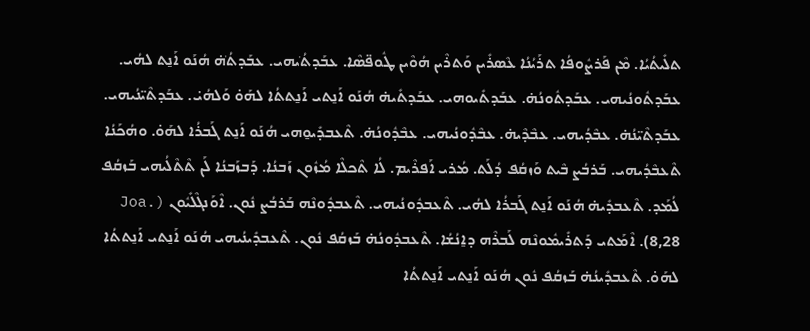ܬܠܺܝܬܳܝܳܐ. ܡܶܢ ܦܰܪܨܽܘܦܳܐ ܬܪܰܝܳܢܳܐ ܥܶܣܪܺܝܢ ܘܰܬܪܶܝܢ ܗܳܘܶܝܢ ܛܽܘܦ̈ܣܶܐ. ܥܒܰܕܬܳ݁ܝܗܝ. ܥܒܰܕܬܳ݁ܗ̇ ܗܳܢܰܘ ܐܰܢ̱ܬ ܠܗܳܝ. ܥܒܰܕܬܽܘܢܳܝܗܝ. ܥܒܰܕܬܽܘܢܳܗ̇. ܥܒܰܕܬܺܝܘܗܝ. ܥܒܰܕܬܺܝܗ̇ ܗܳܢܰܘ ܐܰܢ̱ܬܝ ܐܰܢ̱ܬܬܳܐ ܠܗܰܘ̇ ܘܰܠܗܳܝ̇. ܥܒܰܕܬܶܝ̈ܢܳܝܗܝ. ܥܒܰܕܬܶܝ̈ܢܳܗ̇. ܥܒܶܕܳܝܗܝ. ܥܒܶܕܶܝܗ̇. ܥܒܶܕܽܘܢܳܝܗܝ. ܥܒܶܕܽܘܢܳܗ̇. ܬܶܥܒܕܺܝܘ̱ܗܝ ܗܳܢܰܘ ܐܰܢ̱ܬ ܓܰܒܪܳܐ ܠܗܰܘ̇. ܘܗܳܟܰܢܳܐ ܬܶܥܒܶܕܳܝܗܝ. ܒܰܪܒܳܨ ܒܶܝܬ ܘܰܙܩܳܦ ܕܳܠܰܬ. ܡܳܪܝ ܐܰܦܪܶܝܡ. ܠܳܐ ܬܶܟܠܶܐ ܡܳܙܽܘܢ ܙܰܒܢܳܐ. ܕܰܒܙܰܒܢܳܐ ܠܰܢ ܬܶܬܶܠܳܝܗܝ ܒܰܙܩܳܦ ܠܳܡܰܕ. ܬܶܥܒܕܺܝܗ̇ ܗܳܢܰܘ ܐܰܢ̱ܬ ܓܰܒܪܳܐ ܠܗܳܝ. ܬܶܥܒܕܽܘܢܳܝܗܝ. ܬܶܥܒܕܽܘܢܶܗ ܒܰܪܒܳܨ ܢܽܘܢ. ܐܶܘܰܢܓܶܠܺܝܽܘܢ (Joa. 8,28). ܐܶܡܰܬܝ ܕܰܬܪܺܝܡܽܘܢܶܗ ܠܰܒܪܶܗ ܕܐ̱ܢܳܫܳܐ. ܬܶܥܒܕܽܘܢܳܗ̇ ܒܰܙܩܳܦ ܢܽܘܢ. ܬܶܥܒܕܺܝܢܳܝܗܝ ܗܳܢܰܘ ܐܰܢ̱ܬܝ ܐܰܢ̱ܬܬܳܐ ܠܗܰܘ̇. ܬܶܥܒܕܺܝܢܳܗ̇ ܒܰܙܩܳܦ ܢܽܘܢ ܗܳܢܰܘ ܐܰܢ̱ܬܝ ܐܰܢ̱ܬܬܳܐ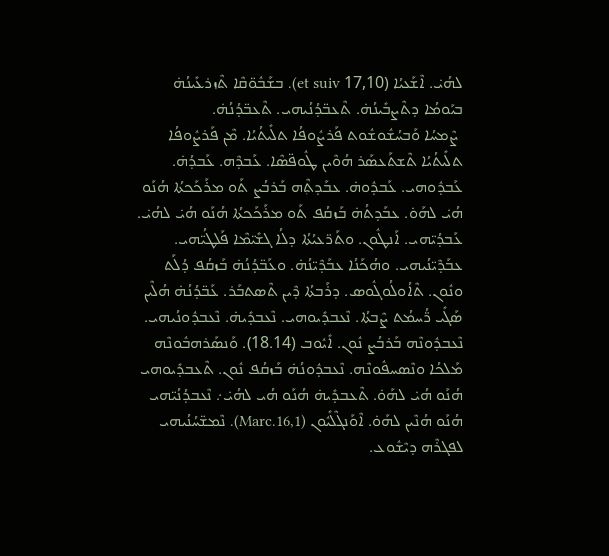ܠܗܳܝ̇. ܐܶܫܰܥܝܳܐ (17,10 et suiv). ܒܫܰܒܽܘ̈ܩܶܐ ܬܶܙܪܥܺܝܢܳܗ̇ ܒܝܰܘܡܳܐ ܕܬܶܨܒܺܝܢܳܗ̇. ܬܶܥܒ̈ܕܳܢܳܝܗܝ. ܬܶܥܒ̈ܕܳܢܳܗ̇.
 ܨܶܡܚܳܐ ܘܰܒܚܳܫܽܘܫܽܘܬ ܦܰܪܨܽܘܦܳܐ ܬܠܺܝܬܳܝܳܐ. ܡܶܢ ܦܰܪܨܽܘܦܳܐ ܬܠܺܝܬܳܝܳܐ ܬܶܫܬܰܥܣܰܪ ܗܳܘܶܝܢ ܛܽܘܦ̈ܣܶܐ. ܥܰܒܕܶܗ. ܥܰܒܕܳܗ̇. ܥܰܒܕܽܘܗܝ. ܥܰܒܕܽܘܗ̇. ܥܒܰܕܬ݂ܶܗ ܒܰܪܒܳܨ ܬܰܘ ܡܪܰܟܰܟܬܳܐ ܗܳܢܰܘ ܗܳܝ̇ ܠܗܰܘ̇. ܥܒܰܕܬܳܗ̇ ܒܰܙܩܳܦ ܬܰܘ ܡܪܰܟܰܟܬܳܐ ܗܳܢܰܘ ܗܳܝ̇ ܠܗܳܝ̇. ܥܰܒܕܳܝ̈ܗܝ. ܐܰܢܛܽܘܢ. ܘܬܰܪ̈ܥܝܳܬܳܐ ܕܠܳܐ ܓܫܺܝ̈ܡܶܐ ܦܰܠܛܳܝ̈ܗܝ. ܥܒܰܕܶܝ̈ܢܳܝܗܝ. ܘܗܳܟܰܢܳܐ ܥܒܰܕܶܝ̈ܢܳܗ̇. ܘܥܰܒ̈ܕܳܢܳܗ̇ ܒܰܙܩܳܦ ܕܳܠܰܬ ܘܢܽܘܢ. ܬܶܐܳܘܠܳܘܓܽܘܣ. ܕܪܰܒܬܳܐ ܕܶܝܢ ܬܶܣܬܒܰܪ. ܥܰܒ̈ܕܳܢܳܗ̇ ܗܳܠܶܝܢ ܣܰܓܺܝ ܪ̈ܳܚܡܳܬ ܨܶܒܬܳܐ. ܢܶܥܒܕܺܝܘܗܝ. ܢܶܥܒܕܺܝܗ̇. ܢܶܥܒܕܽܘܢܳܝܗܝ. ܢܶܥܒܕܽܘܢܶܗ ܒܰܪܒܳܨ ܢܽܘܢ. ܐܺܝܽܘܒ (18.14). ܘܰܢܣܰܪܗܒܽܘܢܶܗ ܡܰܠܟܳܐ ܘܢܶܣܚܦܽܘܢܶܗ. ܢܶܥܒܕܽܘܢܳܗ̇ ܒܰܙܩܳܦ ܢܽܘܢ. ܬܶܥܒܕܺܝܘܗܝ ܗܳܢܰܘ ܗܳܝ̇ ܠܗܰܘ̇. ܬܶܥܒܕܺܝܗ̇ ܗܳܢܰܘ ܗܳܝ ܠܗܳܝ̇܇ ܢܶܥܒܕܳܢܳܝ̈ܗܝ ܗܳܢܰܘ ܗܳܢܶܝܢ ܠܗܰܘ̇. ܐܶܘܰܢܓܶܠܺܝܽܘܢ (Marc.16,1). ܢܶܡܫ̈ܚܳܢܳܝܗܝ ܠܦܓܪܶܗ ܕܝܶܫܽܘܥ.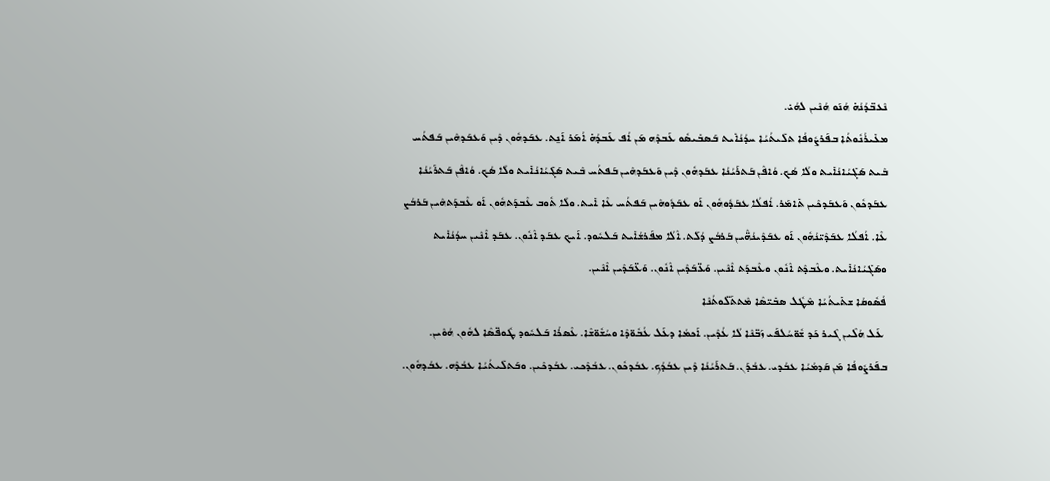ܢܶܥܒ̈ܕܳܢܳܗ̇ ܗܳܢܰܘ ܗܳܢܶܝܢ ܠܗܳܝ̇.
ܡܥܺܝܪܳܢܽܘܬܳܐ ܒܦܰܪܨܽܘܦܳܐ ܬܠܺܝܬܳܝܳܐ ܚܕܳܢܳܐܺܝܬ ܒܰܣܒܺܝܣܽܘ ܥܰܒܕܶܗ ܡܰܢ ܐܳܦ ܥܰܒܕܳܗ̇ ܐܳܡܰܪ ܐܰܢ̱ܬ. ܥܒܰܕܗܽܘܢ ܕܶܝܢ ܘܰܥܒܰܕܗܶܝܢ ܒܰܦܬܳܚ ܒܶܝܬ ܣܰܓܺܝܳܐܢܳܐܺܝܬ ܘܠܳܐ ܣܳܟ. ܘܳܐܦܶܢ ܒܰܬܪܰܝܳܢܳܐ ܥܒܰܕܗܽܘܢ ܕܶܝܢ ܘܰܥܒܰܕܗܶܝܢ ܒܰܦܬܳܚ ܒܶܝܬ ܣܰܓܺܝܳܐܢܳܐܺܝܬ ܘܠܳܐ ܣܳܟ. ܘܳܐܦܶܢ ܒܰܬܪܰܝܳܢܳܐ ܥܒܰܕܟܽܘܢ ܘܰܥܒܰܕܟܶܝܢ ܬܺܐܡܰܪ. ܐܳܦܠܳܐ ܥܒܰܕܽܘܗܽܘܢ ܐܰܘ ܥܒܰܕܽܘܗܶܝܢ ܒܰܦܬܳܚ ܥܶܐ ܐܺܝܬ. ܘܠܳܐ ܬܽܘܒ ܥܶܒܕܰܬܗܽܘܢ ܐܰܘ ܥܶܒܕܰܬܗܶܝܢ ܒܰܪܒܳܨ ܥܶܐ. ܐܳܦܠܳܐ ܥܒܰܕܶܝ̈ܢܳܗܽܘܢ ܐܰܘ ܥܒܰܕܶܝܢܳܗ̈ܶܝܢ ܒܰܪܒܳܨ ܕܳܠܰܬ. ܐܶܠܳܐ ܡܦܰܪܫܳܐܺܝܬ ܒܰܠܚܽܘܕ. ܐܰܝܟ ܥܒܰܕ ܐܶܢܽܘܢ. ܥܒܰܕ ܐܶܢܶܝܢ ܚܕܳܢܳܐܺܝܬ ܘܣܰܓܺܝܳܐܢܳܐܺܝܬ. ܘܥܶܒܕܶܬ ܐܶܢܽܘܢ ܘܥܶܒܕܰܬ ܐܶܢܶܝܢ. ܘܰܥ̈ܒܰܕܶܝܢ ܐܶܢܽܘܢ. ܘܰܥ̈ܒܰܕܶܝܢ ܐܶܢܶܝܢ.
ܦܳܣܽܘܩܳܐ ܫܬܺܝܬܳܝܳܐ ܡܶܛܽܠ ܣܒܺܝ̈ܣܶܐ ܡܶܬܬܰܠ̈ܘܬܳܢܶܐ
 ܥܰܠ ܗܳܠܶܝܢ ܓܶܝܪ ܟܰܕ ܫܽܘ̈ܚܳܠܦܰܝ ܙܰܒ̈ܢܶܐ ܠܳܐ ܥܳܕܶܝܢ. ܐܰܟܡܳܐ ܕܥܰܠ ܥܳܒܽܘ̈ܕܶܐ ܘܚܳܫܽܘ̈ܫܶܐ. ܥܶܣܪܳܐ ܒܰܠܚܽܘܕ ܛܽܘܦ̈ܣܶܐ ܠܗܽܘܢ ܗܳܘܶܝܢ. ܒܦܰܪܨܽܘܦܳܐ ܡܰܢ ܩܰܕܡܳܝܳܐ ܥܒܳܕܝ. ܥܒܳܕܰܢ. ܒܰܬܪܰܝܳܢܳܐ ܕܶܝܢ ܥܒܳܕܳܟ. ܥܒܳܕܟܽܘܢ. ܥܒܳܕܶܟܝ. ܥܒܳܕܟܶܝܢ. ܘܒܰܬܠܺܝܬܳܝܳܐ ܥܒܳܕܶܗ. ܥܒܳܕܗܽܘܢ.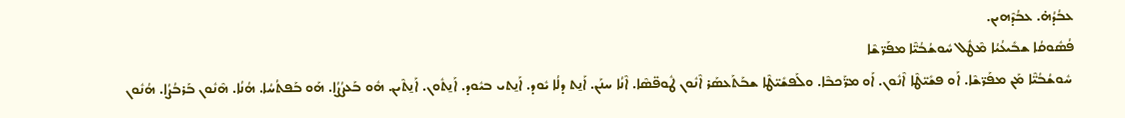ܥܒܳܕܳܗ̇. ܥܒܳܕܶܗܝܢ.
ܦܳܣܽܘܩܳܐ ܫܒܺܝܥܳܝܳܐ ܡܶܛܽܠ ܚܽܘܫܳܒܳܝ̈ܶܐ ܡܦܰܪ̈ܫܶܐ
 ܚܽܘܫܳܒܳܝ̈ܶܐ ܡܰܢ ܡܦܰܪ̈ܫܶܐ. ܐܰܘ ܦܫܺܝ̈ܛܶܐ ܐܶܢܽܘܢ. ܐܰܘ ܡܪ̈ܰܟܒܶܐ. ܘܠܰܦܫܺܝ̈ܛܶܐ ܫܒܰܬܰܥܣܰܪ ܐܶܢܽܘܢ ܛܽܘܦ̈ܣܶܐ. ܐܶܢܳܐ ܚܢܰܢ. ܐܰܢ̱ܬ ܕܠܳܐ ܝܽܘܕ. ܐܰܢ̱ܬܝ ܒܝܽܘܕ. ܐܰܢ̱ܬܽܘܢ. ܐܰܢ̱ܬܶܝܢ. ܗܽܘ ܒܰܥܨܳܨܳܐ. ܗܰܘ ܒܰܦܬܳܚܳܐ. ܗܳܢܳܐ. ܗܶܢܽܘܢ ܒܰܪܒܳܨܳܐ. ܗܳܢܽܘܢ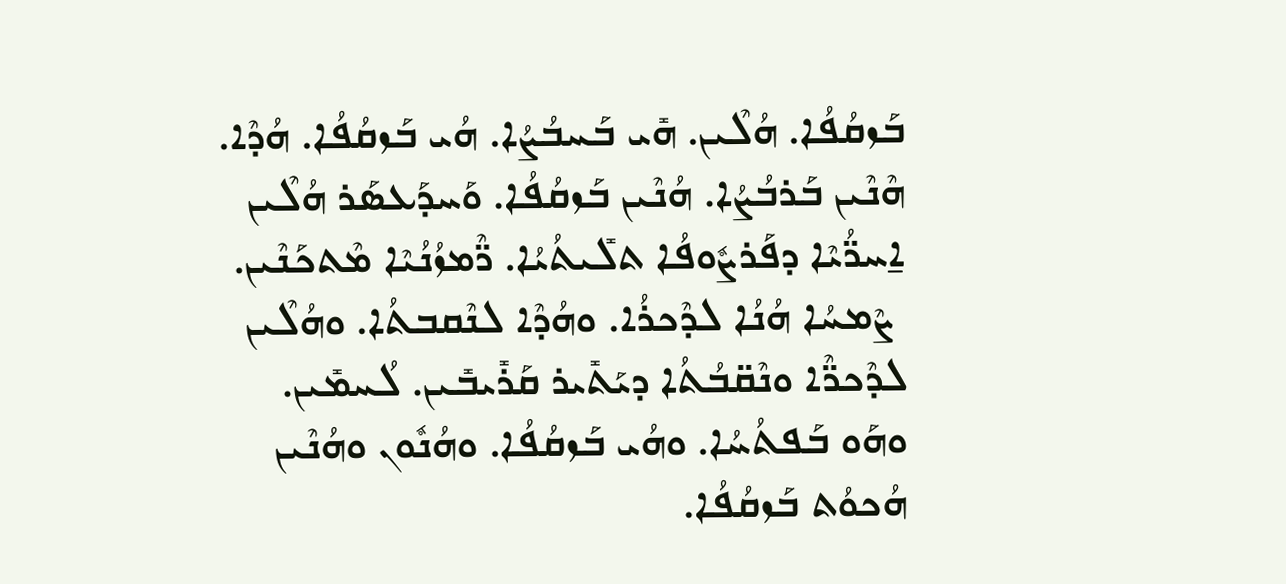ܒܰܙܩܳܦܳܐ. ܗܳܠܶܝܢ. ܗܺܝ ܒܰܚܒܳܨܳܐ. ܗܳܝ ܒܰܙܩܳܦܳܐ. ܗܳܕܶܐ. ܗܶܢܶܝܢ ܒܰܪܒܳܨܳܐ. ܗܳܢܶܝܢ ܒܰܙܩܳܦܳܐ. ܘܰܚܕܰܥܣܰܪ ܗܳܠܶܝܢ ܐ̱ܚܪ̈ܳܝܶܐ ܕܦܰܪܨܽܘܦܳܐ ܬܠܺܝܬܳܝܳܐ. ܪ̈ܶܡܙܳܢܳܝܶܐ ܡܶܬܟܰܢܶܝܢ.
 ܨܶܡܚܳܐ ܗܳܢܳܐ ܠܕܶܟܪܳܐ. ܘܗܳܕܶܐ ܠܢܶܩܒܬܳܐ. ܘܗܳܠܶܝܢ ܠܕܶܟܪ̈ܶܐ ܘܢܶܩ̈ܒܳܬܳܐ ܕܝܰܬܺܝܪ ܩܰܪܺܝܒܺܝܢ. ܠܳܚܡܺܝܢ. ܘܗܰܘ ܒܰܦܬܳܚܳܐ. ܘܗܳܝ ܒܰܙܩܳܦܳܐ. ܘܗܳܢܽܘܢ ܘܗܳܢܶܝܢ ܗܳܟܘܳܬ ܒܰܙܩܳܦܳܐ.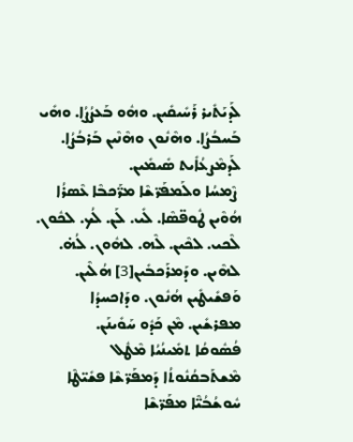ܠܰܕܝܰܬܺܝܪ ܪܰܚܺܝܩܺܝܢ. ܘܗܽܘ ܒܰܥܨܳܨܳܐ. ܘܗܺܝ ܒܰܚܒܳܨܳܐ. ܘܗܶܢܽܘܢ ܘܗܶܢܶܝܢ ܒܰܪܒܳܨܳܐ. ܠܰܕܡܶܨܥܳܐܺܝܬ ܣܺܝܡܺܝܢ.
 ܨܶܡܚܳܐ ܘܠܰܡܦܰܪ̈ܫܶܐ ܡܪ̈ܰܟܒܶܐ ܥܶܣܪܳܐ ܗܳܘܶܝܢ ܛܽܘܦ̈ܣܶܐ. ܠܺܝ. ܠܰܢ. ܠܳܟ. ܠܟܽܘܢ. ܠܶܟܝ. ܠܟܶܝܢ. ܠܶܗ. ܠܗܽܘܢ. ܠܳܗ̇. ܠܗܶܝܢ. ܘܕܰܡܪܰܟܒܺܝܢ[3] ܗܳܠܶܝܢ. ܘܰܦܫܺܝܛܺܝܢ ܗܳܢܽܘܢ. ܘܕܰܐܟܚܕܳܐ ܡܦܪܫܺܝܢ. ܡܶܢ ܟܰܕܽܘ ܚܰܘܺܝܢܰܢ.
ܦܳܣܽܘܩܳܐ ܬܡܺܝܢܳܝܳܐ ܡܶܛܽܠ ܡܶܫܬܰܒܩܳܢܽܘܬܳܐ ܕܰܡܦܰܪ̈ܫܶܐ ܦܫܺܝ̈ܛܶܐ
ܚܽܘܫܳܒܳܝ̈ܶܐ ܡܦܰܪ̈ܫܶܐ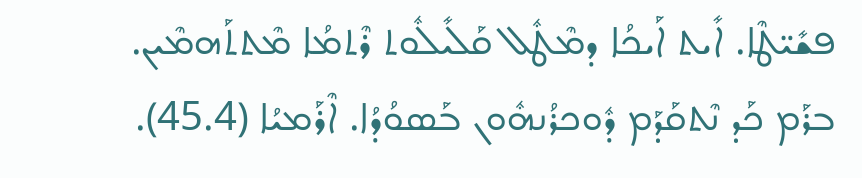ܦܫܺܝ̈ܛܶܐ. ܐܺܝܬ ܐܰܝܟܳܐ ܕܡܶܛܽܠ ܩܰܠܺܝܠܽܘܬ ܪܶܬܡܳܐ ܡܶܬܬܰܗܡܶܝܢ. ܒܪܰܡ ܟܰܕ ܢܶܬܩܰܕܰܡ ܕܽܘܟܪܳܢܗܽܘܢ ܒܰܣܘܳܕܳܐ. ܐܶܪܰܡܝܳܐ (45.4).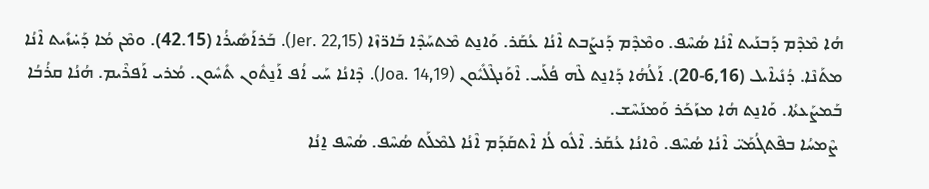ܗܳܐ ܡܶܕܶܡ ܕܰܒܢܰܝܬ ܐܶܢܳܐ ܣܳܚܶܦ. ܘܡܶܕܶܡ ܕܰܢܨܰܒܬ ܐܶܢܳܐ ܥܳܩܰܪ. ܘܰܐܢ̱ܬ ܡܶܬܚܰܕܶܐ ܒܰܐܪ̈ܙܶܐ (Jer. 22,15). ܒܰܪܐܰܣܺܝܪܳܐ (42.15). ܘܡܶܢ ܡܳܐ ܕܰܚ̇ܙܺܝܬ ܐܶܢܳܐ ܡܬܰܢܶܐ. ܕܳܢܺܝܐܶܝܠ (6,16-20). ܐܰܠܳܗܳܐ ܕܰܐܢ̱ܬ ܠܶܗ ܦܳܠܰܚ. ܐܶܘܰܢܓܶܠܺܝܽܘܢ (Joa. 14,19). ܕܶܐܢܳܐ ܚܰܝ ܐܳܦ ܐܰܢ̱ܬܽܘܢ ܬܺܚܽܘܢ. ܡܳܪܝ ܐܰܦܪܶܝܡ. ܗܳܢܳܐ ܩܪܳܒܳܐ ܒܰܡܨܰܥܬܳܐ. ܘܰܐܢ̱ܬ ܗܳܐ ܡܙܰܟܰܪ ܘܰܡܢܰܚܶܫ.
 ܨܶܡܚܳܐ ܒܦܶܬܓܳܡܰܝ̈ ܐܶܢܳܐ ܣܳܚܶܦ. ܘܶܐܢܳܐ ܥܳܩܰܪ. ܐܶܠܽܘ ܠܳܐ ܐܶܬܩܰܕܰܡ ܐܶܢܳܐ ܠܡܶܠܰܬ ܣܳܚܶܦ. ܣܳܚܶܦ ܐ̱ܢܳܐ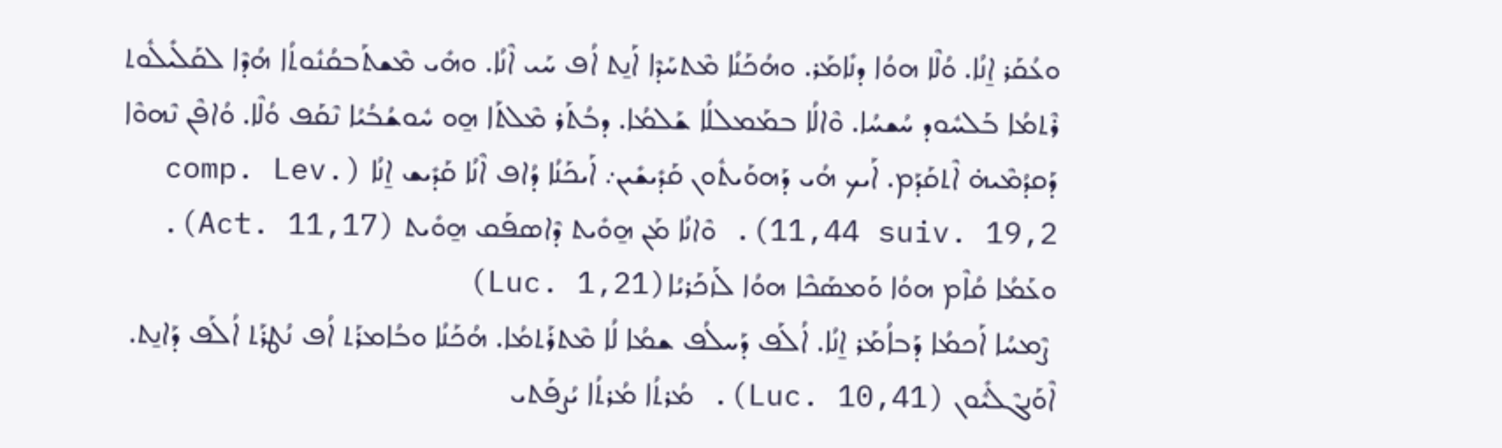ܘܥܳܩܰܪ ܐ̱ܢܳܐ. ܘܳܠܶܐ ܗܘܳܐ ܕܢܺܐܡܰܪ. ܘܗܳܟܰܢܳܐ ܡܶܬܚܰܕܶܐ ܐܰܢ̱ܬ ܐܳܦ ܚܰܝ ܐܶܢܳܐ. ܘܗܺܝ ܡܶܫܬܰܒܩܳܢܽܘܬܳܐ ܗܳܕܶܐ ܠܩܰܠܺܝܠܽܘܬ ܪܶܬܡܳܐ ܒܰܠܚܽܘܕ ܚܳܫܚܳܐ. ܘܶܐܠܳܐ ܒܡܰܡܠܠܳܐ ܫܰܠܡܳܐ. ܕܒܳܬܰܪ ܡܶܠܬܰܐ ܗ̱ܘ ܚܽܘܫܳܒܳܝܳܐ ܢܶܩܰܦ ܘܳܠܶܐ. ܘܳܐܦܶܢ ܢܶܗܘܶܐ ܕܰܩܕܳܡܶܝܗ̇ ܐܶܬܩܰܕܰܡ. ܐܰܝܟ ܗܳܝ ܕܰܗܘܰܝܬܽܘܢ ܩܰܕܺܝܫܺܝܢ܇ ܐܰܝܟܰܢܳܐ ܕܳܐܦ ܐܶܢܳܐ ܩܰܕܺܝܫ ܐ̱ܢܳܐ (comp. Lev. 11,44 suiv. 19,2). ܘܶܐܢܳܐ ܡܰܢ ܗ̱ܘܺܝܬ ܕܶܐܣܦܰܩ ܗ̱ܘܺܝܬ (Act. 11,17). ܘܥܰܡܳܐ ܩܳܐܶܡ ܗܘܳܐ ܘܰܡܣܰܟܶܐ ܗܘܳܐ ܠܰܙܟܰܪܝܳܐ(Luc. 1,21)
 ܨܶܡܚܳܐ ܐܰܟܡܳܐ ܕܰܒܐܳܡܰܪ ܐ̱ܢܳܐ. ܐܳܠܰܦ ܕܰܚܠܳܦ ܫܡܳܐ ܠܳܐ ܡܶܬܪܰܬܡܳܐ. ܗܳܟܰܢܳܐ ܘܒܳܐܡܪܰܬ ܐܳܦ ܢܳܛܪܰܬ ܐܳܠܰܦ ܕܰܐܢ̱ܬ. ܐܶܘܰܢܓܶܠܺܝܽܘܢ (Luc. 10,41). ܡܳܪܬܳܐ ܡܳܪܬܳܐ ܝܳܨܦܰܬܝ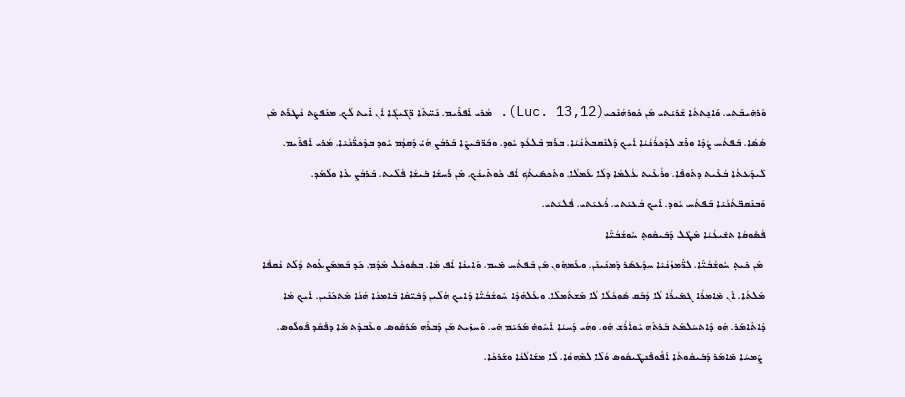ܘܰܪܗܺܝܒܰܬܝ. ܘܰܐܢ̱ܬܬܳܐ ܫܰܪܝܰܬܝ ܡܶܢ ܟܽܘܪܗܳܢܶܟܝ(Luc. 13,12). ܡܳܪܝ ܐܰܦܪܶܝܡ. ܢܰܚ̈ܬܶܐ ܪ̈ܓܺܝܓܶܐ ܐܶܢ ܐܺܝܬ ܠܳܟ. ܡܢܰܦܨܰܬ ܢܳܛܪܰܬ ܡܶܢ ܣܳܣܳܐ. ܒܰܦܬܳܚ ܨܳܕܶܐ ܘܪܺܫ ܠܕܶܟܪܳܢܳܝܳܐ ܐܰܝܟ ܕܰܠܢܶܩܒܬܳܢܳܝܳܐ. ܒܪܰܡ ܒܶܠܥܳܕ ܝܽܘܕ. ܘܒܰܪ̈ܒܺܝܨܶܐ ܒܰܪܒܳܨ ܗܳܝ̇ ܕܰܩܕܳܡ ܝܽܘܕ ܒܕܶܟܪ̈ܳܢܳܝܶܐ. ܡܳܪܝ ܐܰܦܪܶܝܡ. ܠܺܝܕܰܥܬܳܐ ܒܳܥܶܝܬ ܕܬܰܘܦܶܐ. ܘܪܳܥܶܝܬ ܥܳܠܡܳܐ ܕܠܳܐ ܥܰܡܠܳܐ. ܘܬܰܟܣܺܝܬܳܟ ܐܳܦ ܟܽܘܬܺܝܢܳܟ. ܡܶܢ ܪܰܚܫܳܐ ܒܺܝܫܳܐ ܦܳܠܶܝܬ. ܒܰܪܒܳܨ ܥܶܐ ܘܠܳܡܰܕ. ܘܰܒܢܶܩܒ̈ܬܳܢܳܝܶܐ ܒܰܦܬܳܚ ܝܽܘܕ. ܐܰܝܟ ܒܳܥܝܰܬܝ. ܪܳܥܝܰܬܝ. ܦܳܠܝܰܬܝ.
ܦܳܣܽܘܩܳܐ ܬܫܺܝܥܳܝܳܐ ܡܶܛܽܠ ܕܰܒܺܝܩܽܘܬ݂ ܚܽܘܫܳܒܳܝ̈ܶܐ
 ܡܶܢ ܟܺܝܬ݂ ܚܽܘܫܳܒܳܝ̈ܶܐ. ܠܪ̈ܶܡܙܳܢܳܝܶܐ ܚܕܰܥܣܰܪ ܕܰܡܢܰܝܢܰܢ. ܘܥܰܡܗܽܘܢ ܡܰܢ ܒܰܦܬܳܚ ܡܺܝܡ. ܘܰܐܝܢܳܐ ܐܳܦ ܡܳܐ. ܒܣܽܘܟܳܠ ܡܶܕܶܡ. ܟܰܕ ܒܰܡܡܰܨܥܽܘܬ ܕܳܠܰܬ ܢܳܩܦܳܐ ܡܶܠܬܳܐ. ܐܶܢ ܡܺܐܡܪܳܐ ܓܡܺܝܪܳܐ ܠܳܐ ܕܳܒܶܩ ܣܽܘܟܳܠܳܐ ܠܳܐ ܡܶܫܬܰܡܠܶܐ. ܘܥܰܠܗܳܕܶܐ ܚܽܘܫܳܒܳܝ̈ܶܐ ܕܰܐܝܟ ܗܳܠܶܝܢ ܕܰܒܺܝ̈ܩܶܐ ܒܰܐܡܢܳܐ ܗܳܢܳܐ ܡܶܬܟܰܢܶܝܢ. ܐܰܝܟ ܡܳܐ ܕܶܐܬܶܐܡܰܪ. ܗܰܘ ܕܶܐܬܚܰܠܡܰܬ ܒܰܪܬܶܗ ܝܽܘܐܳܪܳܫ ܗܽܘ. ܘܗܳܝ ܕܰܚܝܳܐ ܐܰܚܽܘܗ̇ ܡܰܪܝܰܡ ܗܺܝ. ܘܰܚܙܺܝܬ ܡܰܢ ܕܰܒܪܶܗ ܡܰܪܩܽܘܣ. ܘܥܶܒܕܶܬ ܡܳܐ ܕܦܰܩܶܕ ܦܰܘܠܽܘܣ.
 ܨܶܡܚܳܐ ܡܺܐܡܰܪ ܕܰܒܺܝܩܽܘܬܳܐ ܐܰܦܽܘܦܰܢܛܺܝܩܽܘܣ ܘܳܠܶܐ ܠܡܶܗܘܳܐ. ܠܳܐ ܡܫܰܐܠܳܢܳܐ ܘܫܰܪܟܳܐ.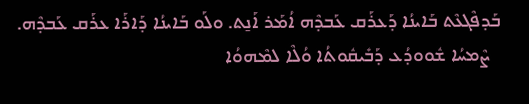ܒܰܕܦܶܓܥܶܬ ܒܰܐܝܢܳܐ ܕܰܥܪܰܩ ܥܰܒܕܶܗ ܐܳܡܰܪ ܐܰܢ̱ܬ. ܘܠܰܘ ܒܰܐܝܢܳܐ ܕܰܐܪܰܐ ܥܪܰܩ ܥܰܒܕܶܗ.
  ܨܶܡܚܳܐ ܫܽܘܘܕܳܥ ܕܰܒܺܝܩܽܘܬܳܐ ܘܳܠܶܐ ܠܡܶܗܘܳܐ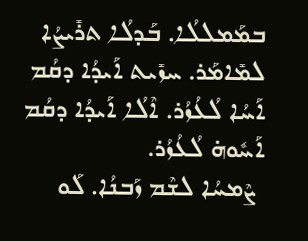ܒܡܰܡܠܠܳܐ. ܒܰܕܠܳܐ ܬܪܺܝܨܳܐ ܠܡܺܐܡܰܪ. ܚܙܺܝܬ ܐܰܝܕܳܐ ܕܩܳܡ ܐܰܚܳܐ ܠܳܥܳܙܳܪ. ܐܶܠܳܐ ܐܰܝܕܳܐ ܕܩܳܡ ܐܰܚܽܘܗ̇ ܠܳܥܳܙܳܪ.
 ܨܶܡܚܳܐ ܠܫܶܡ ܙܰܒܢܳܐ. ܠܰܘ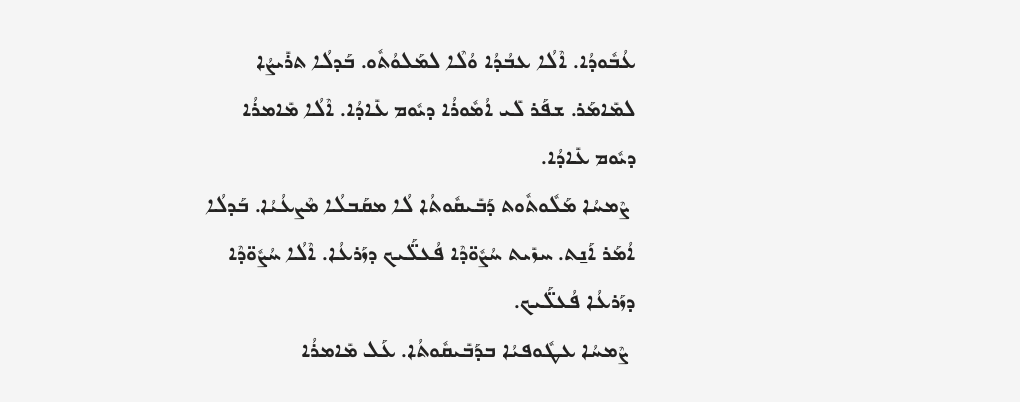ܥܳܒܽܘܕܳܐ. ܐܶܠܳܐ ܥܒܳܕܳܐ ܘܳܠܶܐ ܠܡܰܠܘܳܬܽܘ. ܒܰܕܠܳܐ ܬܪܺܝܨܳܐ ܠܡܺܐܡܰܪ. ܫܦܰܪ ܠܺܝ ܐܳܡܽܘܪܳܐ ܕܝܽܘܡ ܥܺܐܕܳܐ. ܐܶܠܳܐ ܡܺܐܡܪܳܐ ܕܝܽܘܡ ܥܺܐܕܳܐ.
 ܨܶܡܚܳܐ ܡܰܠܽܘܬܽܘܬ ܕܰܒܺܝܩܽܘܬܳܐ ܠܳܐ ܡܩܰܒܠܳܐ ܡܶܨܥܳܝܳܐ. ܒܰܕܠܳܐ ܐܳܡܰܪ ܐܰܢ̱ܬ. ܚܙܺܝܬ ܚܳܨܽܘ̈ܕܶܐ ܦܳܥܠ̈ܰܝܟ ܕܙܰܪܥܳܐ. ܐܶܠܳܐ ܚܳܨܽܘ̈ܕܶܐ ܕܙܰܪܥܳܐ ܦܳܥܠ̈ܰܝܟ.
 ܨܶܡܚܳܐ ܥܛܽܘܦܝܳܐ ܒܕܰܒܺܝܩܽܘܬܳܐ. ܥܰܠ ܡܺܐܡܪܳܐ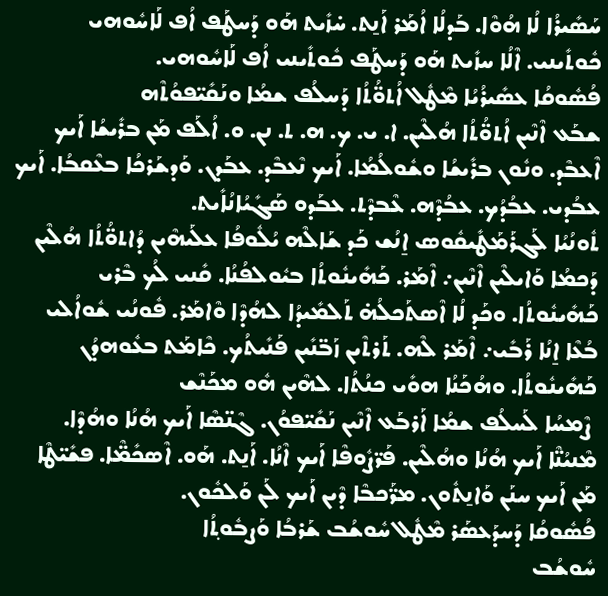ܚܰܣܺܝܪܳܐ ܠܳܐ ܗܳܘܶܐ. ܒܰܕܠܳܐ ܐܳܡܰܪ ܐܰܢ̱ܬ. ܚ̇ܙܺܝܬ ܗܰܘ ܕܰܚܛܰܦ ܐܳܦ ܠܰܐܚܽܘܗܝ ܟܽܘܬܺܝܢܝ. ܐܶܠܳܐ ܚܙܺܝܬ ܗܰܘ ܕܰܚܛܰܦ ܟܽܘܬܺܝܢܝ ܐܳܦ ܠܰܐܚܽܘܗܝ.
ܦܳܣܽܘܩܳܐ ܥܣܺܝܪܳܝܳܐ ܡܶܛܽܠ ܐܳܬܘ̈ܳܬܳܐ ܕܰܚܠܳܦ ܫܡܳܐ ܘܢܰܩܺܝ̈ܦܘܳܬܶܗ
ܫܒܰܥ ܐܶܢܶܝܢ ܐܳܬܘ̈ܳܬܳܐ ܗܳܠܶܝܢ. ܐ. ܝ. ܟ. ܗ. ܬ. ܢܢ. ܘ. ܐܳܠܰܦ ܡܰܢ ܒܪܺܝܫܳܐ ܐܰܝܟ ܐܶܥܒܶܕ. ܘܢܽܘܢ ܒܪܺܝܫܳܐ ܘܫܽܘܠܳܡܳܐ. ܐܰܝܟ ܢܶܥܒܶܕ. ܥܒܰܕܢ. ܘܰܕܫܰܪܟܳܐ ܒܥܶܩܒܳܐ. ܐܰܝܟ ܥܒܳܕܝ. ܥܒܳܕܳܟ. ܥܒܳܕܶܗ. ܥܶܒܕܶܬ. ܥܒܰܕܘ ܣܰܓܺܝܳܐܢܳܐܺܝܬ.
ܬܽܘܢܳܝܳܐ ܠܰܓܪܰܡܰܛܺܝܩܽܘܣ ܐ̱ܢܳܫ ܟܰܕ ܫܰܐܠܶܗ ܝܳܠܽܘܦܳܐ ܥܠܰܝܗܶܝܢ ܕܳܐܬܘ̈ܳܬܳܐ ܗܳܠܶܝܢ ܕܰܟܡܳܐ ܘܰܐܝܠܶܝܢ ܐܶܢܶܝܢ܇ ܐܶܡܰܪ. ܟܰܗܺܝܢܽܘܬܳܐ ܒܝܽܘܠܦܳܢܳܐ. ܩܺܢܝ ܠܳܟ ܒܶܪܝ ܟܰܗܺܝܢܽܘܬܳܐ. ܘܟܰܕ ܠܳܐ ܐܶܣܬܰܟܠܳܗ̇ ܬܰܠܡܺܝܕܳܐ ܠܗܳܕܶܐ ܘܶܐܡܰܪ. ܦܽܘܢܳܝ ܫܽܘܐܳܠܝ ܒܳܥܶܐ ܐ̱ܢܳܐ ܪܰܒܺܝ܇ ܐܶܡܰܪ ܠܶܗ. ܬܰܪܬܶܝܢ ܙܰܒ̈ܢܺܝܢ ܦܰܢܺܝܬܳܟ. ܟܶܐܡܰܬ ܒܥܽܘܗܕܳܢ ܟܰܗܺܝܢܽܘܬܳܐ. ܘܗܳܟܰܢܳܐ ܗܘܺܝ ܟܢܳܬܳܐ. ܠܗܶܝܢ ܗܽܘ ܡܟܰܢܶܫ
 ܨܶܡܚܳܐ ܠܰܚܠܳܦ ܫܡܳܐ ܐܰܪܒܰܥ ܐܶܢܶܝܢ ܢܰܩܺܝ̈ܦܘܳܢ. ܓܶܢ̈ܣܶܐ ܐܰܝܟ ܗܳܢܳܐ ܘܗܳܕܶܐ. ܡܶܢܝܳܢ̈ܶܐ ܐܰܝܟ ܗܳܢܳܐ ܘܗܳܠܶܝܢ. ܦܰܪ̈ܨܽܘܦܶܐ ܐܰܝܟ ܐܶܢܳܐ. ܐܰܢ̱ܬ. ܗܰܘ. ܐܶܣܟܺܡ̈ܶܐ. ܦܫܺܝ̈ܛܶܐ ܡܰܢ ܐܰܝܟ ܚܢܰܢ ܘܰܐܢ̱ܬܽܘܢ. ܡܪ̈ܰܟܒܶܐ ܕܶܝܢ ܐܰܝܟ ܠܰܢ ܘܰܠܟܽܘܢ.
ܦܳܣܽܘܩܳܐ ܕܰܚܕܰܥܣܰܪ ܡܶܛܽܠ ܚܽܘܫܳܒ ܫܰܪܒܳܐ ܘܰܨܒܽܘܬ݂ܳܐ
ܚܽܘܫܳܒ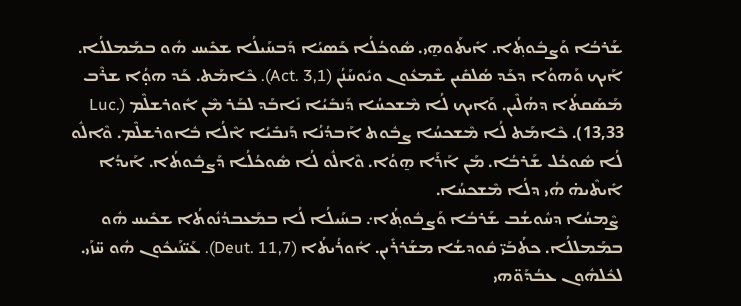ܫܰܪܒܳܐ ܘܰܨܒܽܘܬ݂ܳܐ. ܐܺܝܬܰܘܗ̱ܝ. ܣܽܘܟܳܠܳܐ ܟܰܣܝܳܐ ܕܰܒܚܰܝܠܳܐ ܫܟܺܝܚ ܗܽܘ ܒܡܰܡܠܠܳܐ. ܐܰܝܟ ܘܰܗܘܳܐ ܕܟܰܕ ܣܳܠܩܺܝܢ ܫܶܡܥܽܘܢ ܘܝܽܘܚܰܢܳܢ (Act. 3,1). ܟܶܐܡܰܬ. ܟܰܕ ܗܘ̣ܳܐ ܫܪܶܒ ܡܰܣܰܩܬܳܐ ܕܗܳܠܶܝܢ. ܘܰܐܝܟ ܠܳܐ ܡܶܫܟܚܳܐ ܕܰܢܒܺܝܳܐ ܢܺܐܒܰܕ ܠܒܰܪ ܡܶܢ ܐܽܘܪܫܠܶܡ (Luc. 13,33). ܟܶܐܡܰܬ ܠܳܐ ܡܶܫܟܚܳܐ ܨܒܽܘܬ ܐܰܒܕܳܢܳܐ ܕܰܢܒܺܝܳܐ ܐܶܠܳܐ ܒܽܐܘܪܫܠܶܡ. ܘܶܐܠܽܘ ܠܳܐ ܣܽܘܟܳܠ ܫܰܪܒܳܐ. ܡܰܢ ܐܰܪܰܐ ܗ̱ܘܳܐ. ܘܶܐܠܽܘ ܠܳܐ ܣܽܘܟܳܠܳܐ ܕܰܨܒܽܘܬܳܐ. ܐܰܝܕܳܐ ܐܺܝܬܶܝܗ̇ ܗܳܝ ܕܠܳܐ ܡܶܫܟܚܳܐ.
 ܨܶܡܚܳܐ ܕܚܽܘܫܳܒ ܫܰܪܒܳܐ ܘܰܨܒܽܘܬ݂ܳܐ܇ ܒܚܰܝܠܳܐ ܠܳܐ ܒܡܰܥܒܕܳܢܽܘܬܳܐ ܫܟܺܝܚ ܗܽܘ ܒܡܰܡܠܠܳܐ. ܟܬܳܒܰܝ̈ ܩܽܘܕܫܳܐ ܡܫܰܪܪܺܝܢ. ܐܽܘܪܳܝܬܳܐ (Deut. 11,7). ܥܰܝ̈ܢܰܝܟܽܘܢ ܗܽܘ ܚ̈ܙܰܝ. ܠܟܽܠܗܽܘܢ ܥܒܳܕܰܘ̈ܗܝ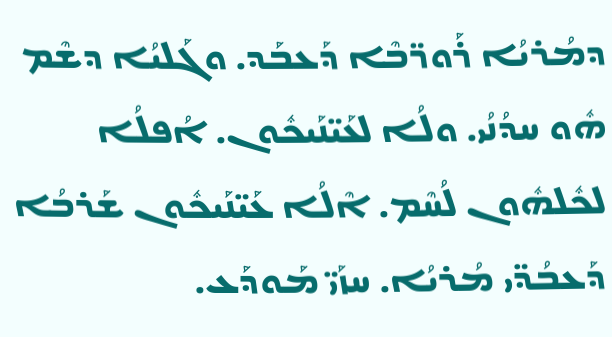ܕܡܳܪܝܳܐ ܪܰܘܪ̈ܒܶܐ ܕܰܥܒܰܕ. ܘܓܰܠܝܳܐ ܕܫܶܡ ܗܽܘ ܚܕܳܢܳܝ. ܘܠܳܐ ܠܥܰܝ̈ܢܰܝܟܽܘܢ. ܐܳܦܠܳܐ ܠܟܽܠܗܽܘܢ ܠܳܚܶܡ. ܐܶܠܳܐ ܥܰܝ̈ܢܰܝܟܽܘܢ ܫܰܪܒܳܐ ܕܰܥܒܳܕ̈ܝ ܡܳܪܝܳܐ. ܚܙܰܝ̈ ܡܰܘܕܰܥ.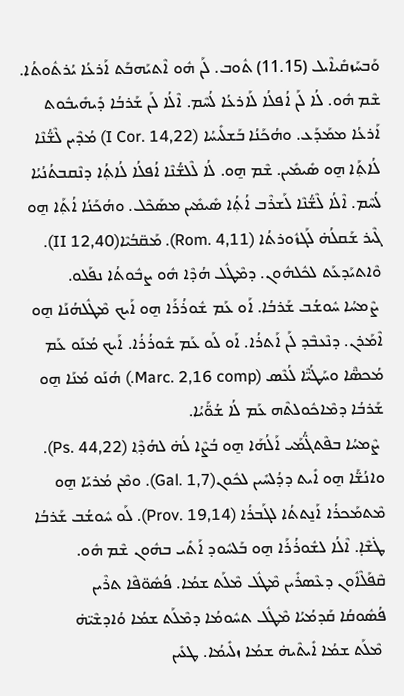ܘܰܒܚܰܙܩܺܝܐܶܝܠ (11.15) ܬܽܘܒ. ܠܰܢ ܗܽܘ ܐܶܬܝܰܗܒܰܬ ܐܰܪܥܳܐ ܝܳܪܬܽܘܬܳܐ. ܫܶܡ ܗܽܘ. ܠܳܐ ܠܰܢ ܐܳܦܠܳܐ ܠܰܐܪܥܳܐ ܠܳܚܶܡ. ܐܶܠܳܐ ܠܰܢ ܫܰܪܒܳܐ ܕܺܝܗܺܝܒܽܘܬ ܐܰܪܥܳܐ ܡܡܰܕܰܥ. ܘܗܳܟܰܢܳܐ ܒܰܫܠܺܝܚܳܐ (I Cor. 14,22) ܡܳܕܶܝܢ ܠܶܫ̈ܳܢܶܐ ܠܳܐܬ݂ܰܐ ܗ̱ܘ ܣܺܝܡܺܝܢ. ܫܶܡ ܗ̱ܘ. ܠܳܐ ܠܶܠܫ̈ܳܢܶܐ ܐܳܦܠܳܐ ܠܳܐܬ݂ܳܐ ܕܢܶܩܒܬܳܢܳܝܳܐ ܠܳܚܶܡ. ܐܶܠܳܐ ܠܶܫ̈ܳܢܶܐ ܠܰܫܪܶܒ ܐܳܬ݂ܳܐ ܣܺܝܡܺܝܢ ܡܣܰܟܶܠ. ܘܗܳܟܰܢܳܐ ܐܳܬ݂ܰܐ ܗ̱ܘ ܓܶܝܪ ܫܰܩܠܳܗ̇ ܠܰܓܙܽܘܪܬܳܐ (Rom. 4,11). ܡܰܩ̈ܒܳܝܶܐ(II 12,40). ܘܶܐܬܝܰܕܥܰܬ ܠܟܽܠܗܽܘܢ. ܕܡܶܛܽܠ ܗܳܕܶܐ ܗܽܘ ܨܒܽܘܬܳܐ ܢܦܰܠܘ.
 ܨܶܡܚܳܐ ܚܽܘܫܳܒ ܫܰܪܒܳܐ. ܐܰܘ ܥܰܡ ܫܽܘܪܳܪܰܐ ܗ̱ܘ ܐܰܝܟ ܡܶܛܽܠܗܳܢܰܐ ܗ̱ܘ ܐܶܡܰܪܢ. ܕܢܶܥܒܶܕ ܠܰܢ ܐܰܬܪܳܐ. ܐܰܘ ܠܰܘ ܥܰܡ ܫܽܘܪܳܪܳܐ. ܐܰܝܟ ܡܳܢܰܘ ܥܰܡ ܡܳܟܣ̈ܶܐ ܘܚܰܛܳܝ̈ܶܐ ܠܳܥܶܣ (Marc. 2,16 comp.) ܗܳܢܰܘ ܡܳܢܰܐ ܗ̱ܘ ܫܰܪܒܳܐ ܕܡܶܐܟܽܘܠܬܶܗ ܥܰܡ ܠܳܐ ܫܳܘ̈ܰܝܳܐ.
 ܨܶܡܚܳܐ ܒܦܶܬܓ̈ܳܡܰܝ ܐܰܠܳܗܰܐ ܗ̱ܘ ܒܳܨܶܐ ܠܳܗ̇ ܠܗܳܕ݂ܶܐ (Ps. 44,22). ܘܐܢܳܫ̈ܰܐ ܗ̱ܘ ܐܺܝܬ ܕܕܳܠܚܺܝܢ ܠܟܽܘܢ(Gal. 1,7). ܘܡܶܢ ܡܳܪܝܰܐ ܗ̱ܘ ܡܶܬܡܰܟܪܳܐ ܐܰܢ̱ܬܬܳܐ ܠܓܰܒܪܳܐ (Prov. 19,14). ܠܰܘ ܚܽܘܫܳܒ ܫܰܪܒܳܐ ܛ̇ܫܶܐ̣. ܐܶܠܳܐ ܠܫܽܘܪܳܪܰܐ ܗ̱ܘ ܒܰܠܚܽܘܕ ܐܰܬܺܝ ܒܗܽܘܢ ܫܶܡ ܗܽܘ.
ܩܶܦܰܠܶܐܽܘܢ ܕܥܶܣܪܺܝܢ ܡܶܛܽܠ ܡܶܠܰܬ ܫܡܳܐ. ܦܳܣܽܘ̈ܦܶܐ ܬܪܶܝܢ
ܦܳܣܽܘܩܳܐ ܩܰܕܡܳܝܳܐ ܡܶܛܽܠ ܬܚܽܘܡܳܐ ܕܡܶܠܰܬ ܫܡܳܐ ܘܳܐܕܫܶܝ̈ܗ̇
 ܡܶܠܰܬ ܫܡܳܐ ܐܺܝܬܶܝܗ̇ ܫܡܳܐ ܙܠܺܝܡܳܐ. ܛܥܺܝܢ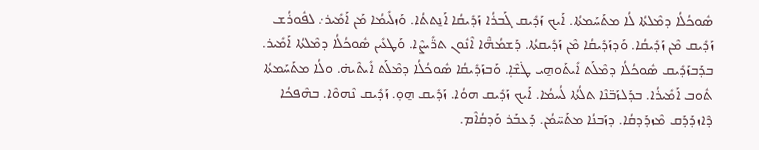ܣܽܘܟܳܠܳܐ ܕܡܶܠܬܳܐ ܠܳܐ ܡܬܰܚܰܡܬܳܐ. ܐܰܝܟ ܙܰܕܺܝܩ ܓܰܒܪܳܐ ܙܰܕܺܝܩܳܐ ܐܰܢ̱ܬܬܳܐ. ܘܰܙܠܺܝܡܳܐ ܡܰܢ ܐܰܡܺܝܪ܇ ܠܦܽܘܪܳܫ ܙܰܕܺܝܩ ܡܶܢ ܙܰܕܺܝܩܳܐ. ܘܰܕܙܰܕܺܝܩܳܐ ܡܶܢ ܙܰܕܺܝܩܬܳܐ. ܕܰܫܡܳܗ̈ܶܐ ܐܶܢܽܘܢ ܬܪ̈ܺܝܨܶܐ. ܘܰܛܥܺܝܢ ܣܽܘܟܳܠܳܐ ܕܡܶܠܬܳܐ ܐܰܡܺܝܪ. ܒܕܰܒܙܰܕܺܝܩ ܣܽܘܟܳܠܳܐ ܕܡܶܠܰܬ ܐܺܝܬܰܘܗ̱ܝ ܛ̇ܫܶܐ̣. ܘܰܒܙܰܕܺܝܩܳܐ ܣܽܘܟܳܠܳܐ ܕܡܶܠܰܬ ܐܺܝܬܶܝܗ̇. ܘܠܳܐ ܡܬܰܚܰܡܬܳܐ ܬܽܘܒ ܐܰܡܺܝܪܳܐ. ܒܕܰܠܙܰܒ̈ܢܶܐ ܬܠܳܬܳܐ ܠܳܚܡܳܐ. ܐܰܝܟ ܙܰܕܺܝܩ ܗܘܳܐ. ܙܰܕܺܝܩ ܗ̱ܘ̣. ܙܰܕܺܝܩ ܢܶܗܘܶܐ. ܒܗܶܦܟܳܐ ܕܶܐܙܕܰܕܰܩ ܡܶܙܕܰܕܩܳܐ. ܕܙܰܒܢܳܐ ܡܬܰܚ̈ܡܳܢ. ܕܰܥܒܰܪ ܘܰܕܩܳܐܶܡ.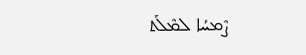ܨܶܡܚܳܐ ܠܡܶܠܰܬ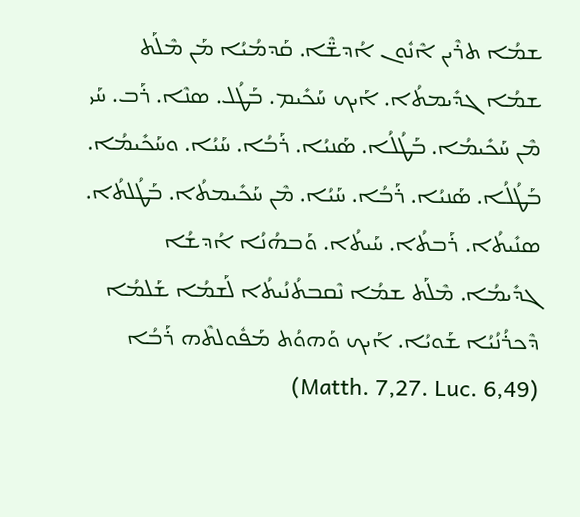ܫܡܳܐ ܬܪܶܝܢ ܐܶܢܽܘܢ ܐܳܕܫ̈ܶܐ. ܩܰܕܡܳܝܳܐ ܡܰܢ ܡܶܠܰܬ ܫܡܳܐ ܓܕܺܝܡܬܳܐ. ܐܰܝܟ ܚܰܟܺܝܡ. ܒܰܛܳܠ. ܣܢܶܐ. ܪܰܒ. ܚܰܝ ܡܶܢ ܚܰܟܺܝܡܳܐ. ܒܰܛܳܠܳܐ. ܣܰܢܝܳܐ. ܪܰܒܳܐ. ܚܰܝܳܐ. ܘܚܰܟܺܝܡܳܐ. ܒܰܛܳܠܳܐ. ܣܰܢܝܳܐ. ܪܰܒܳܐ. ܚܰܝܳܐ. ܡܶܢ ܚܰܟܺܝܡܬܳܐ. ܒܰܛܳܠܬܳܐ. ܣܢܺܝܬܳܐ. ܪܰܒܬܳܐ. ܚܰܝܬܳܐ. ܘܰܒܗܳܢܳܐ ܐܳܕܫܳܐ ܓܕܺܝܡܳܐ. ܡܶܠܰܬ ܫܡܳܐ ܢܶܩܒܬܳܢܳܝܬܳܐ ܠܰܫܡܳܐ ܫܰܠܡܳܐ ܕܶܟܪܳܢܳܝܳܐ ܫܰܘܝܳܐ. ܐܰܝܟ ܘܰܗܘܳܬ ܡܰܦܽܘܠܬܶܗ ܪܰܒܳܐ (Matth. 7,27. Luc. 6,49)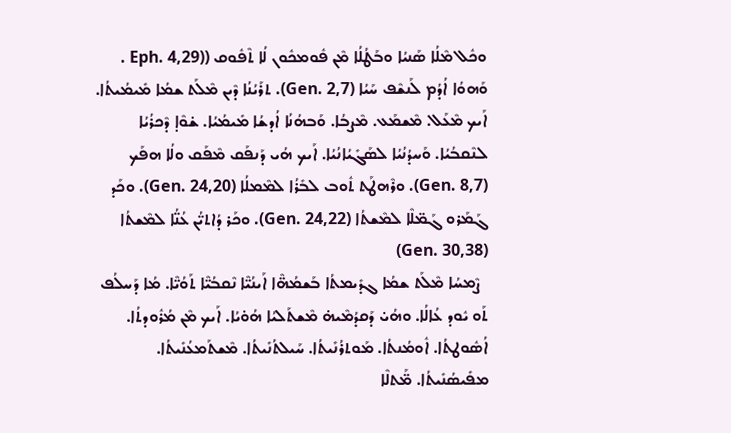ܘܟܽܠ ܡܶܠܳܐ ܣܰܢܝܳܐ ܘܒܰܛܳܠܳܐ ܡܶܢ ܦܽܘܡܟܽܘܢ ܠܳܐ ܬܶܦܽܘܩ ((Eph. 4,29 . ܘܰܗܘܳܐ ܐܳܕܳܡ ܠܰܢܫܶܦ ܚܰܝܳܐ (Gen. 2,7). ܬܪܰܝܳܢܳܐ ܕܶܝܢ ܡܶܠܰܬ ܫܡܳܐ ܡܺܝܡܳܝܬܳܐ. ܐܰܝܟ ܡܶܥܰܠ. ܡܶܫܡܰܥ. ܡܶܨܒܳܐ. ܘܰܒܗܳܢܳܐ ܐܳܕܫܳܐ ܡܺܝܡܳܝܳܐ. ܫ̇ܘܶܐ̣ ܕܶܟܪܳܝܳܐ ܠܢܶܩܒܳܝܳܐ. ܘܰܚܕܳܢܳܝܳܐ ܠܣܰܓܺܝܳܐܢܳܝܳܐ. ܐܰܝܟ ܗܳܝ ܕܰܢܦܰܩ ܡܶܦܰܩ ܘܠܳܐ ܗܦܰܟ (Gen. 8,7). ܘܪܶܗܛܰܬ ܬܽܘܒ ܠܒܺܪܳܐ ܠܡܶܡܠܳܐ (Gen. 24,20). ܘܟܰܕ ܓܰܡܰܪܘ ܓܰܡ̈ܠܶܐ ܠܡܶܫܬܳܐ (Gen. 24,22). ܘܟܰܪ ܕܳܐܬܝ̈ܳܢ ܥܳܢ̈ܳܐ ܠܡܶܫܬܳܐ (Gen. 30,38)
  ܨܶܡܚܳܐ ܡܶܠܰܬ ܫܡܳܐ ܓܕܺܝܡܬܳܐ ܒܰܫܡܳܗ̈ܶܐ ܐܰܝܢܳܝ̈ܶܐ ܢܶܩܒܳܝ̈ܶܐ ܬܰܘܳܝ̈ܶܐ. ܡܳܐ ܕܰܚܠܳܦ ܬܰܘ ܝܽܘܕ ܥܳܐܠܳܐ. ܘܗܳܝ̇ ܕܰܩܕܳܡܶܝܗ̇ ܡܶܫܬܰܠܝܳܐ ܗܳܘ̇ܝܳܐ. ܐܰܝܟ ܡܶܢ ܡܳܪܽܘܕܬܳܐ. ܐܳܣܽܘܛܬܳܐ. ܐܽܘܡܳܢܬܳܐ. ܡܰܘܬܪܳܢܺܝܬܳܐ. ܚܰܝܠܬܳܢܺܝܬܳܐ. ܡܶܫܬܰܡܥܳܢܺܝܬܳܐ. ܡܦܺܝܣܳܢܺܝܬܳܐ. ܡ̈ܰܬܠܶܐ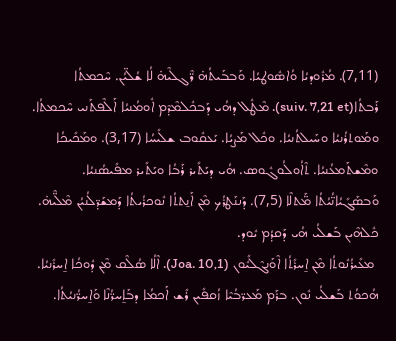(7,11). ܡܳܪܽܘܕܝܳܐ ܘܳܐܣܽܘܛܝܳܐ. ܘܰܒܒܰܝܬܳܗ̇ ܪ̈ܶܓܠܶܝܗ̇ ܠܳܐ ܫܳܠ̈ܝܳܢ. ܚܶܟܡܬܳܐ ܪܰܒܬܳܐ(suiv. 7,21 et). ܡܶܛܽܠ ܕܗܳܝ ܕܰܒܟܽܠܡܶܕܶܡ ܐܽܘܡܳܢܝܳܐ ܐܰܠܶܦܬܰܢܝ ܚܶܟܡܬܳܐ. ܘܡܰܘܬܪܳܢܝܳܐ ܘܚܰܝܠܬܳܢܝܳܐ. ܘܟܽܠ ܡܰܨܝܳܐ. ܝܰܥܩܽܘܒ ܫܠܺܝܚܳܐ (3,17). ܘܡܰܟܺܝܟܳܐ ܘܡܶܫܬܰܡܥܳܢܝܳܐ. ܬܶܐܳܘܠܳܘܓܽܘܣ. ܗܳܝ ܕܝܰܬܺܝܪ ܪܰܒܳܐ ܘܝܰܬܺܝܪ ܡܦܺܝܣܳܢܝܳܐ. ܘܰܒܣܰܓܺܝܳܐܢ̈ܳܝܳܬܳܐ ܡ̈ܰܬܠܶܐ (7,5). ܕܰܢܢܰܛܪܳܟ ܡܶܢ ܐܰܢ̱ܬܬܳܐ ܢܽܘܟܪܳܝܬܳܐ ܕܰܡܫܰܕ̈ܠܳܢܝܳܢ ܡܶܠ̈ܶܝܗ̇. ܟܽܠܗܶܝܢ ܒܰܫܠܳܝ ܗܳܝ ܕܰܩܕܳܡ ܝܽܘܕ.
 ܡܥܺܝܪܳܢܽܘܬܳܐ ܡܶܢ ܐ̱ܚܪܺܬܳܐ ܐܶܘܰܢܓܶܠܺܝܽܘܢ (Joa. 10,1). ܐܶܠܳܐ ܣܳܠܶܩ ܡܶܢ ܕܽܘܟܳܐ ܐ̱ܚܪܺܢܝܳܐ. ܗܳܟܘܳܬ ܒܰܫܠܳܝ ܢܽܘܢ. ܒܪܰܡ ܡܰܥܪ̈ܒܳܝܶܐ ܙܳܩܦܺܝܢ ܪܺܫ ܐܰܟܡܳܐ ܕܒܰܐ̱ܚܪ̈ܳܢܶܐ ܘܰܐ̱ܚܪ̈ܳܢܝܳܬܳܐ.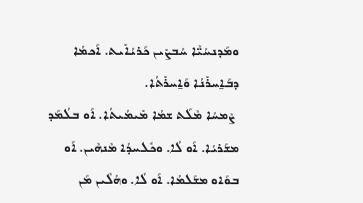ܘܡܰܕܢܚܳܝ̈ܶܐ ܚܳܒܨܺܝܢ ܟܰܪܝܳܐܺܝܬ. ܐܰܟܡܳܐ ܕܒܰܐ̱ܚܪܺܢܳܐ ܘܰܐ̱ܚܪܺܬܳܐ.
 ܨܶܡܚܳܐ ܡܶܠܰܬ ܫܡܳܐ ܡܺܝܡܳܝܬܳܐ. ܐܰܘ ܒܠܳܡܰܕ ܡܫܰܪܝܳܐ. ܐܰܘ ܠܳܐ. ܘܟܽܠܚܕܳܐ ܡܶܢܗܶܝܢ. ܐܰܘ ܒܘܰܐܘ ܡܫܰܠܡܳܐ. ܐܰܘ ܠܳܐ. ܘܗܳܠܶܝܢ ܡܰܢ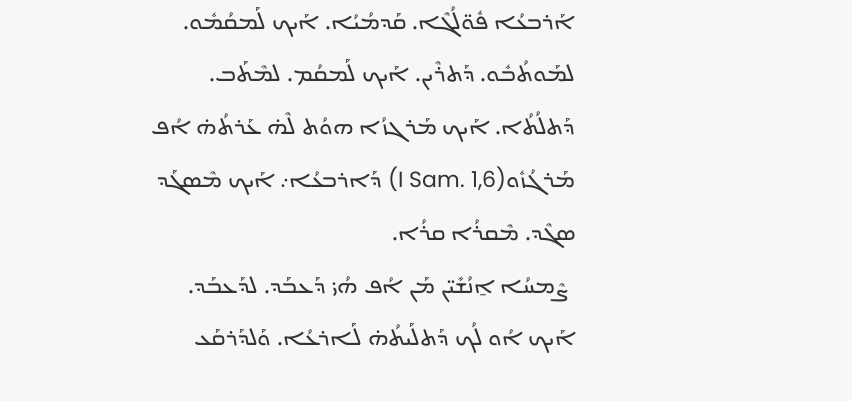ܐܰܪܒܥܳܐ ܦܽܘ̈ܠܳܓܶܐ. ܩܰܕܡܳܝܳܐ. ܐܰܝܟ ܠܰܡܩܳܡܽܘ. ܠܡܰܘܬܳܒܽܘ. ܕܰܬܪܶܝܢ. ܐܰܝܟ ܠܰܡܩܳܡ. ܠܡܶܬܰܒ. ܕܰܬܠܳܬܳܐ. ܐܰܝܟ ܡܰܪܓܙܳܐ ܗܘܳܬ ܠܶܗ̇ ܥܰܪܬܳܗ̇ ܐܳܦ ܡܰܪܓܳܙܽܘ(I Sam. 1,6) ܕܰܐܪܒܥܳܐ܇ ܐܰܝܟ ܡܶܣܓܰܕ ܣܓܶܕ. ܡܶܩܪܳܐ ܩܪܳܐ.
 ܨܶܡܚܳܐ ܐ̱ܢܳܫܺܝ̈ܢ ܡܰܢ ܐܳܦ ܗܳܝ̇ ܕܰܥܒܰܕ. ܠܕܰܥܒܰܕ. ܐܰܝܟ ܐܳܘ ܠܳܟ ܕܰܬܠܰܝܬܳܗ̇ ܠܰܐܪܥܳܐ. ܘܰܠܕܰܪܩܰܥ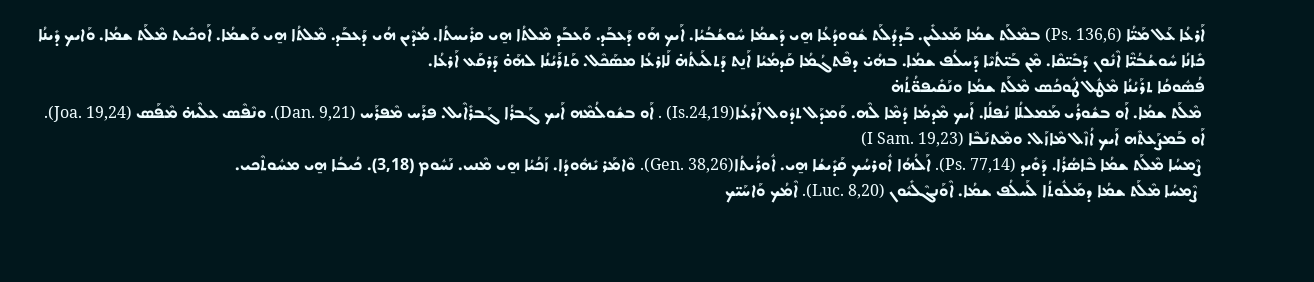ܐܰܪܥܳܐ ܥܰܠ ܡܰܝ̈ܳܐ (Ps. 136,6) ܒܡܶܠܰܬ ܫܡܳܐ ܡܰܥܠܺܝܢ. ܒܰܕܕܳܠܰܬ ܫܽܘܘܕܳܥܳܐ ܗ̱ܝ ܕܰܫܡܳܐ ܚܽܘܫܳܒܳܝܳܐ. ܐܰܝܟ ܗܰܘ ܕܰܥܒܰܕ. ܘܰܥܒܰܕ ܡܶܠܬܳܐ ܗ̱ܝ ܩܪܺܝܚܬܳܐ. ܡܳܕܶܝܢ ܗܳܝ ܕܰܥܒܰܕ. ܡܶܠܬܳܐ ܗ̱ܝ ܘܰܫܡܳܐ. ܐܰܘܟܺܝܬ ܡܶܠܰܬ ܫܡܳܐ. ܘܰܐܝܟ ܕܺܝܢܳܐ ܟܺܐܢܳܐ ܚܽܘܫܳܒܳܝ̈ܶܐ ܐܶܢܽܘܢ ܕܰܒܺܝ̈ܩܶܐ. ܡܶܢ ܒܰܝ̈ܬܳܝܶܐ ܕܰܚܠܳܦ ܫܡܳܐ. ܒܗܳܝ̇ ܕܦܶܬܓܳܡܳܐ ܩܰܕܡܳܝܳܐ ܐܰܢ̱ܬ ܕܰܬܠܰܝܬܳܗ̇ ܠܰܐܪܥܳܐ ܡܣܰܟܶܠ. ܘܰܬܪܰܝܳܢܳܐ ܠܗܰܘ̇ ܕܰܪܩܰܥ ܐܰܪܥܳܐ.
ܦܳܣܽܘܩܳܐ ܬܪܰܝܳܢܳܐ ܡܶܛܽܠ ܛܽܘܟܳܣ ܡܶܠܰܬ ܫܡܳܐ ܘܢܰܩܺܝܦܘ̈ܳܬܳܗ̇
 ܡܶܠܰܬ ܫܡܳܐ. ܐܰܘ ܒܫܽܘܪܳܝ ܡܰܡܠܠܳܐ ܢܳܦܠܳܐ. ܐܰܝܟ ܡܶܕܡܳܐ ܕܳܡܶܐ ܠܶܗ. ܘܰܡܕܰܠ ܬܕܽܘܠ ܐܰܪܥܳܐ(Is.24,19) . ܐܰܘ ܒܫܽܘܠܳܡܶܗ ܐܰܝܟ ܓܰܒܪܳܐ ܓܰܒܪܺܐܶܝܠ. ܦܪܰܚ ܡܶܦܪܰܚ (Dan. 9,21). ܘܢܶܦܶܣ ܥܠܶܝܗ̇ ܡܶܦܰܣ (Joa. 19,24). ܐܰܘ ܒܰܡܨܰܥܬܶܗ ܐܰܝܟ ܐܳܙܶܠ ܡܶܐܙܰܠ. ܘܡܶܬܢܰܒܶܐ (I Sam. 19,23)
 ܨܶܡܚܳܐ ܡܶܠܰܬ ܫܡܳܐ ܒܶܐܣܳܪܳܐ. ܕܰܘܺܝܕ (Ps. 77,14). ܐܰܠܳܗܳܐ ܐܽܘܪܚܳܟ ܩܰܕܺܝܫܳܐ ܗ̱ܝ. ܐܽܘܪܳܝܬܳܐ(Gen. 38,26). ܘܶܐܡܰܪ ܝܺܗܽܘܕܳܐ. ܙܰܟܳܝܳܐ ܗ̱ܝ ܡܶܢܝ. ܢܰܚܽܘܡ (3,18). ܟܳܝܒܳܐ ܗ̱ܝ ܡܚܽܘܬܶܟܝ.
  ܨܶܡܚܳܐ ܡܶܠܰܬ ܫܡܳܐ ܕܡܰܠܽܘܬܳܐ ܠܰܚܠܳܦ ܫܡܳܐ. ܐܶܘܰܢܓܶܠܺܝܽܘܢ (Luc. 8,20). ܐܶܡܳܟ ܘܰܐܚܰܝ̈ܟ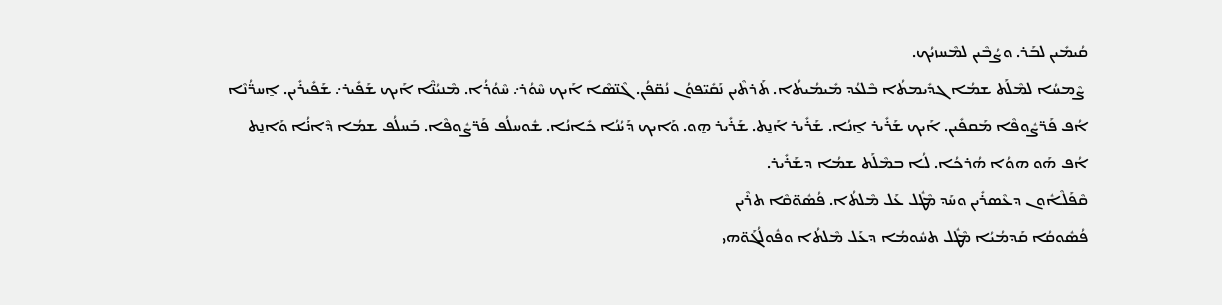ܩܳܝܡܺܝܢ ܠܒܰܪ. ܘܨܳܒܶܝܢ ܠܡܶܚܙܝܳܟ.
 ܨܶܡܚܳܐ ܠܡܶܠܰܬ ܫܡܳܐ ܓܕܺܝܡܬܳܐ ܒܶܠܥܳܕ ܡܺܝܡܳܝܬܳܐ. ܬܰܪܬܶܝܢ ܢܰܩܺܝ̈ܦܘܳܢ ܢܳܩ̈ܦܳܢ. ܓܶܢ̈ܣܶܐ ܐܰܝܟ ܚܶܘܳܪ܇ ܚܶܘܳܪܳܐ. ܡܶܢܝܳܢ̈ܶܐ ܐܰܝܟ ܫܰܦܺܝܪ܇ ܫܰܦܺܝܪܺܝܢ. ܐ̱ܚܪ̈ܳܢܶܐ ܐܳܦ ܦܰܪ̈ܨܽܘܦܶܐ ܡܰܩܦܺܝܢ. ܐܰܝܟ ܫܰܪܺܝܪ ܐ̱ܢܳܐ. ܫܰܪܺܝܪ ܐܰܢ̱ܬ. ܫܰܪܺܝܪ ܗ̱ܘ. ܘܰܐܝܟ ܕܰܝܳܢܳܐ ܟܺܐܢܳܐ. ܫܽܘܚܠܳܦ ܦܰܪ̈ܨܽܘܦܶܐ. ܒܰܚܠܳܦ ܫܡܳܐ ܕܶܐܢ̇ܳܐ ܘܰܐܢ̱ܬ ܐܳܦ ܗܰܘ ܗܘܳܐ ܗܳܪܟܳܐ. ܠܳܐ ܒܡܶܠܰܬ ܫܡܳܐ ܕܫܰܪܺܝܪ.
ܩܶܦܰܠܶܐܽܘܢ ܕܥܶܣܪܺܝܢ ܘܚܰܕ ܡܶܛܽܠ ܥܰܠ ܡܶܠܬܳܐ. ܦܳܣܽܘ̈ܩܶܐ ܬܪܶܝܢ
ܦܳܣܽܘܩܳܐ ܩܰܕܡܳܝܳܐ ܡܶܛܽܠ ܬܚܽܘܡܳܐ ܕܥܰܠ ܡܶܠܬܳܐ ܘܦܽܘܠܳܓܰܘ̈ܗܝ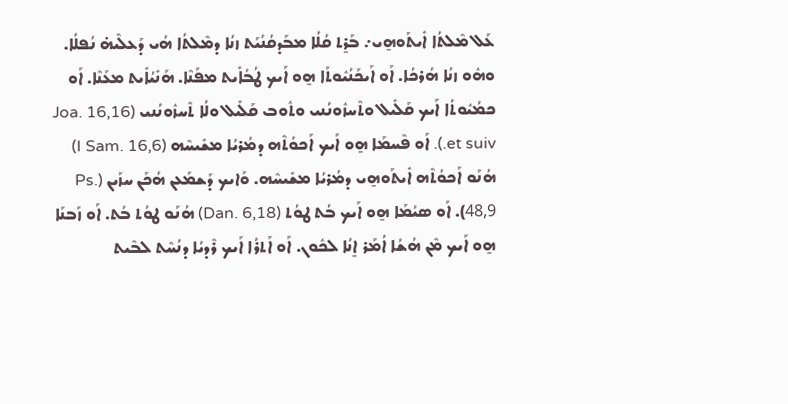ܥܰܠ ܡܶܠܬܳܐ ܐܺܝܬܰܘܗ̱ܝ܇ ܒܰܪ̱ܬ ܩܳܠܳܐ ܡܒܰܕܩܳܢܳܝܰܬ ܙܢܳܐ ܕܡܶܠܬܳܐ ܗܳܝ ܕܰܥܠܶܝܗ̇ ܢܳܦܠܳܐ. ܘܗܽܘ ܙܢܳܐ ܗܳܪܟܳܐ. ܐܰܘ ܐܰܝܟܰܢܳܝܽܘܬܰܐ ܗ̱ܘ ܐܰܝܟ ܛܳܒܳܐܺܝܬ ܡܦܰܢܶܐ. ܗܰܢܺܝܳܐܺܝܬ ܡܥܰܢܶܐ. ܐܰܘ ܟܡܳܝܽܘܬܳܐ ܐܰܝܟ ܩܰܠܺܝܠ ܘܬܶܚܙܽܘܢܳܢܝ ܘܬܽܘܒ ܩܰܠܺܝܠ ܘܠܳܐ ܬܶܚܙܽܘܢܳܢܝ (Joa. 16,16 et suiv.). ܐܰܘ ܦܶܚܡܰܐ ܗ̱ܘ ܐܰܝܟ ܐܰܟܘܳܬܶܗ ܕܡܳܪܝܳܐ ܡܫܺܝܚܶܗ (I Sam. 16,6) ܗܳܢܰܘ ܐܰܟܘܳܬܶܗ ܐܺܝܬܰܘܗ̱ܝ ܕܡܳܪܝܳܐ ܡܫܺܝܚܶܗ. ܘܰܐܝܟ ܕܰܫܡܰܥܢ ܗܳܟܰܢ ܚܙܰܝܢ (Ps. 48,9). ܐܰܘ ܣܝܳܡܰܐ ܗ̱ܘ ܐܰܝܟ ܒܳܬ ܛܘܳܬ (Dan. 6,18) ܗܳܢܰܘ ܛܘܳܬ ܒܳܬ. ܐܰܘ ܙܰܒܢܰܐ ܗ̱ܘ ܐܰܝܟ ܡܶܢ ܗܳܫܳܐ ܐܳܡܰܪ ܐ̱ܢܳܐ ܠܟܽܘܢ. ܐܰܘ ܐܰܬܪܳܐ ܐܰܝܟ ܪܶܕܝܳܐ ܕܢܳܚܶܬ ܠܒܶܝܬ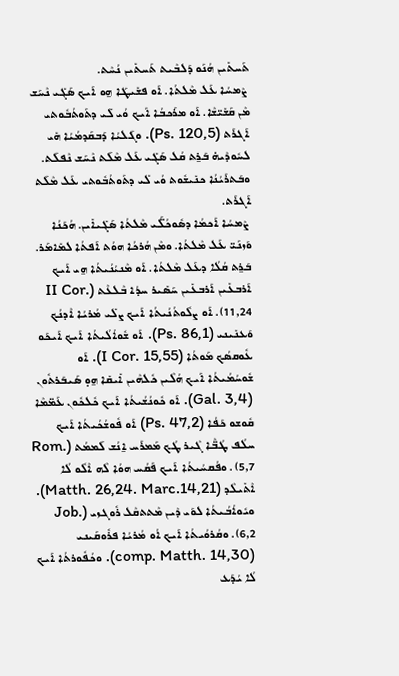ܬܰܚܬܺܝܢ ܗܳܢܰܘ ܕܰܠܒܶܝܬ ܬܰܚܬܺܝܢ ܢܳܚܶܬ.
 ܨܶܡܚܳܐ ܥܰܠ ܡܶܠܬܳܐ. ܐܰܘ ܦܫܺܝܛܰܐ ܗ̱ܘ ܐܰܝܟ ܣܰܓܺܝ ܢܶܚܰܫ ܡܶܢ ܩܰܫܺܝ̈ܫܶܐ. ܐܰܘ ܡܪܰܟܒܳܐ ܐܰܝܟ ܘܳܝ ܠܺܝ ܕܬܰܘܬܳܒܽܘܬܝ ܐܰܓܪܰܬ (Ps. 120,5). ܘܓܰܠܝܳܐ ܕܰܒܩܰܕܡܳܝܳܐ ܗܺܝ ܠܚܽܘܕܶܝܗ̇ ܒܰܪ̱ܬ ܩܳܠ ܣܰܓܺܝ ܥܰܠ ܡܶܠܰܬ ܢܶܚܰܫ ܢܶܦܠܰܬ. ܘܒܰܬܪܰܝܳܢܳܐ ܟܢܺܝܫܽܘܬ ܘܳܝ ܠܺܝ ܕܬܰܘܬܳܒܽܘܬܝ ܥܰܠ ܡܶܠܰܬ ܐܰܓܪܰܬ.
 ܨܶܡܚܳܐ ܐܰܟܡܳܐ ܕܣܽܘܟܳܠ̈ܰܝ ܡܶܠܬܳܐ ܣܰܓܺܝܐܺܝܢ. ܗܳܟܰܢܳܐ ܘܰܙܢܰܝ̈ ܥܰܠ ܡܶܠܬܳܐ. ܘܡܶܢ ܗܳܪܟܳܐ ܗܘܳܬ ܐܰܦܬܳܐ ܠܡܺܐܡܰܪ. ܒܰܪ̱ܬ ܩܳܠܳܐ ܕܥܰܠ ܡܶܠܬܳܐ. ܐܰܘ ܡܶܢܝܳܢܳܝܬܳܐ ܗ̱ܝ ܐܰܝܟ ܐܰܪܒܥܺܝܢ ܐܰܪܒܥܺܝܢ ܚܰܣܺܝܪ ܚܕܳܐ ܒܶܠܥܶܬ (II Cor. 11,24). ܐܰܘ ܨܠܽܘܬܳܢܳܝܬܳܐ ܐܰܝܟ ܨܠܺܝ ܡܳܪܝܳܐ ܐܶܕܢܳܟ ܘܰܥܢܺܝܢܝ (Ps. 86,1). ܐܰܘ ܫܽܘܐܳܠܳܝܬܳܐ ܐܰܝܟ ܐܰܝܟܰܘ ܥܽܘܩܣܳܟ ܡܰܘܬܳܐ (I Cor. 15,55). ܐܰܘ ܫܽܘܚܳܡܳܝܬܳܐ ܐܰܝܟ ܗܳܠܶܝܢ ܟܽܠܗܶܝܢ ܐܺܝܩܺܐ ܗ̱ܘ̣ ܣܰܝܒܰܪܬܽܘܢ (Gal. 3,4). ܐܰܘ ܟܽܘܢܳܫܳܝܬܳܐ ܐܰܝܟ ܟܽܠܟܽܘܢ ܥܰܡ̈ܡܶܐ ܩܽܘܫܘ ܟܰܦܳܐ (Ps. 47,2) ܐܰܘ ܦܽܘܫܳܟܳܝܬܳܐ ܐܰܝܟ ܚܠܳܦ ܛܳܒ̈ܶܐ ܓܶܝܪ ܛܳܟ ܡܰܡܪܰܚ ܐ̱ܢܳܫ ܠܰܡܡܳܬ (Rom. 5,7). ܘܦܳܩܚܳܝܬܳܐ ܐܰܝܟ ܦܰܩܳܚ ܗܘܳܐ ܠܶܗ ܐܶܠܽܘ ܠܳܐ ܐܶܬܺܝܠܶܕ (Matth. 26,24. Marc.14,21). ܘܝܽܘܐܳܒܳܝܬܳܐ ܠܘܰܝ ܕܶܝܢ ܡܶܬܬܩܶܠ ܪܽܘܓܙܝ (Job. 6,2). ܘܩܳܪܘܳܝܬܳܐ ܐܰܝܟ ܐܳܘ ܡܳܪܝܳܐ ܦܪܽܘܩܰܝܢܝ (comp. Matth. 14,30). ܘܟܳܦܽܘܪܬܳܐ ܐܰܝܟ ܠܳܐ ܝܳܕܰܥ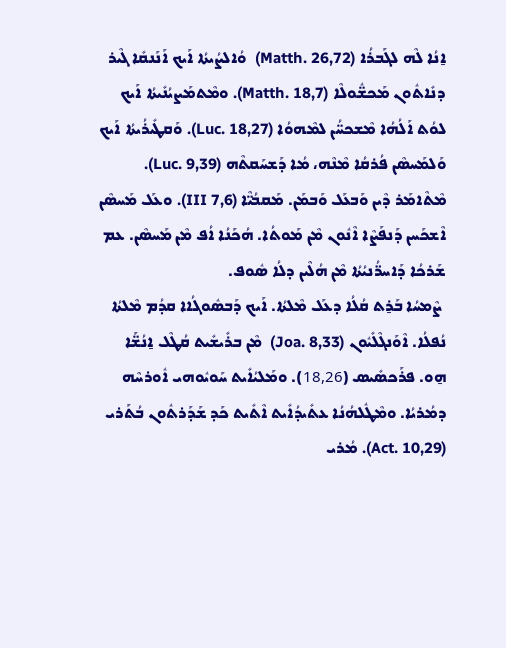ܐ̱ܢܳܐ ܠܶܗ ܠܓܰܒܪܳܐ (Matth. 26,72)  ܘܳܐܠܨܳܝܬܳܐ ܐܰܝܟ ܐܰܢܰܢܩܺܐ ܓܶܝܪ ܕܢܺܐܬܽܘܢ ܡܰܟܫ̈ܽܘܠܶܐ (Matth. 18,7). ܘܡܶܬܡܰܨܝܳܢܺܝܬܳܐ ܐܰܝܟ ܠܘܳܬ ܐܰܠܳܗܳܐ ܡܶܫܟܚ̈ܳܢ ܠܡܶܗܘܳܐ (Luc. 18,27). ܘܰܩܛܺܝܪܳܝܬܳܐ ܐܰܝܟ ܘܰܠܡܰܚܣܶܢ ܦܳܪܩܳܐ ܡܶܢܶܗ، ܡܳܐ ܕܰܫܚܰܩܬܶܗ (Luc. 9,39). ܡܶܬܶܐܡܰܪ ܕܶܝܢ ܘܰܒܥܰܠ ܘܰܒܡܰܢ. ܡܰܩܒܳܝ̈ܶܐ (III 7,6). ܘܥܰܠ ܡܰܚܣܶܢ ܐܶܫܟܰܚܢ ܕܰܢܦܰܨܶܐ ܐܶܢܽܘܢ ܡܶܢ ܡܰܘܬܳܐ. ܗܳܟܰܢܳܐ ܐܳܦ ܡܶܢ ܡܰܚܣܶܢ. ܥܡ ܫܰܪܟܳܐ ܕܰܐܚܪ̈ܳܢܝܳܬܳܐ ܡܶܢ ܗܳܠܶܝܢ ܕܠܳܐ ܣܽܘܦ.
 ܨܶܡܚܳܐ ܒܰܪ̱ܬ ܩܳܠܳܐ ܕܥܰܠ ܡܶܠܬܳܐ. ܐܰܝܟ ܕܰܒܣܽܘܓܳܐܐ ܩܕܳܡ ܡܶܠܬܳܐ ܢܳܦܠܳܐ. ܐܶܘܰܢܓܶܠܺܝܽܘܢ (Joa. 8,33)  ܡܶܢ ܒܪܺܝܫܺܝܬ ܩܳܛܶܠ ܐ̱ܢܳܫ̈ܰܐ ܗ̱ܘ. ܦܪܰܟܣܺܝܣ (18,26). ܘܡܰܠܝܳܐܺܝܬ ܚܰܘܝܽܘܗܝ ܐܽܘܪܚܶܗ ܕܡܳܪܝܳܐ. ܘܡܶܛܽܠܗܳܢܳܐ ܥܬܺܝܕܳܐܺܝܬ ܐܶܬܺܝܬ ܟܰܕ ܫܰܕܰܪܬܽܘܢ ܒܳܬܰܪܝ (Act. 10,29). ܡܳܪܝ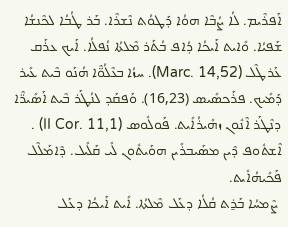ܐܰܦܪܶܝܡ. ܠܳܐ ܨܳܒܶܐ ܗܘܳܐ ܕܰܛܘܳܬ ܢܶܫܪܶܐ. ܒܰܪ ܛܳܒܳܐ ܠܟܶܢܫܳܐ ܫܰܦܝܳܐ. ܘܺܐܝܬ ܐܰܝܟܳܐ ܕܳܐܦ ܒܳܬܰܪ ܡܶܠܬܳܐ ܢܳܦܠܳܐ. ܐܰܝܟ ܥܪܰܩ ܥܰܪܛܶܠ (Marc. 14,52). ܚܙܳܐ ܒܥܶܠܳܘ̈ܶܐ ܗܳܢܰܘ ܒܶܝܬ ܥܺܝܪ ܕܰܡܺܝܟ. ܦܪܰܟܣܺܝܣ (16,23). ܘܰܦܩܰܕ ܠܢܳܛܰܪ ܒܶܝܬ ܐܰܣܺܝܪ̈ܶܐ ܕܢܶܛܰܪ ܐܶܢܽܘܢ ܙܗܺܝܪܳܐܺܝܬ. ܦܰܘܠܽܘܣ (II Cor. 11,1) . ܐܶܫܬܽܘܦ ܕܶܝܢ ܡܣܰܝܒܪܺܝܢ ܗܘܰܝܬܽܘܢ ܠܺܝ ܩܰܠܺܝܠ. ܕܶܐܡܰܠܶܠ ܦܰܟܺܝܗܳܐܺܝܬ.
 ܨܶܡܚܳܐ ܒܰܪ̱ܬ ܩܳܠܳܐ ܕܥܰܠ ܡܶܠܬܳܐ. ܐܺܝܬ ܐܰܝܟܳܐ ܕܥܰܠ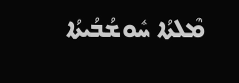ܡܶܠܬܳܐ ܚܽܘܫܳܒܳܝܬܳܐ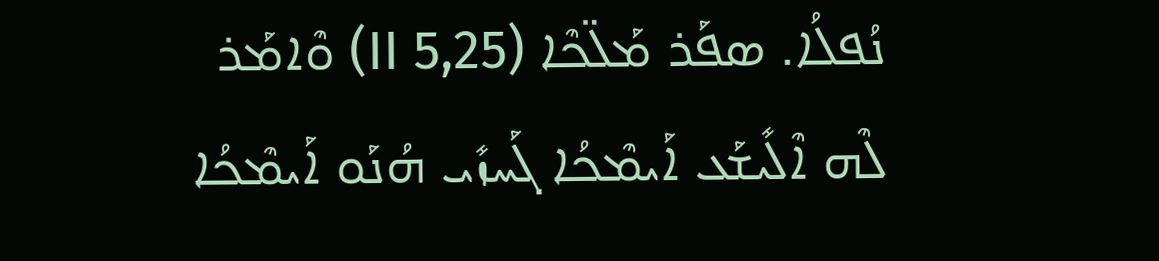ܢܳܦܠܳܐ. ܣܦܰܪ ܡܰܠ̈ܟܶܐ (II 5,25) ܘܶܐܡܰܪ ܠܶܗ ܐܶܠܺܝܫܰܥ ܐܰܝܡܶܟܳܐ ܓܰܚܙܺܝ ܗܳܢܰܘ ܐܰܝܡܶܟܳܐ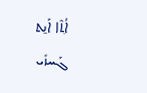ܐܳܬ݂ܶܐ ܐܰܢ̱ܬ ܓܰܚܙܺܝ